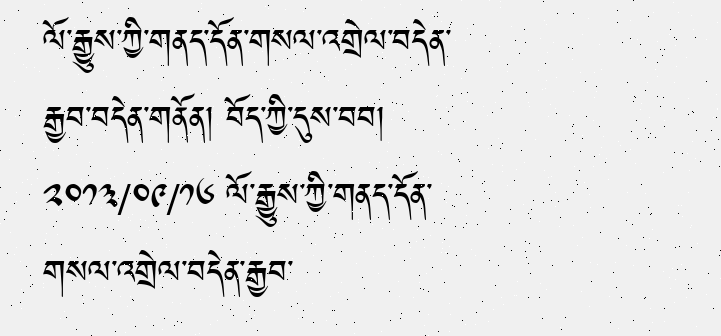ལོ་རྒྱུས་ཀྱི་གནད་དོན་གསལ་འགྲེལ་བདེན་རྒྱབ་བདེན་གནོན། བོད་ཀྱི་དུས་བབ། ༢༠༡༣/༠༩/༡༦ ལོ་རྒྱུས་ཀྱི་གནད་དོན་གསལ་འགྲེལ་བདེན་རྒྱབ་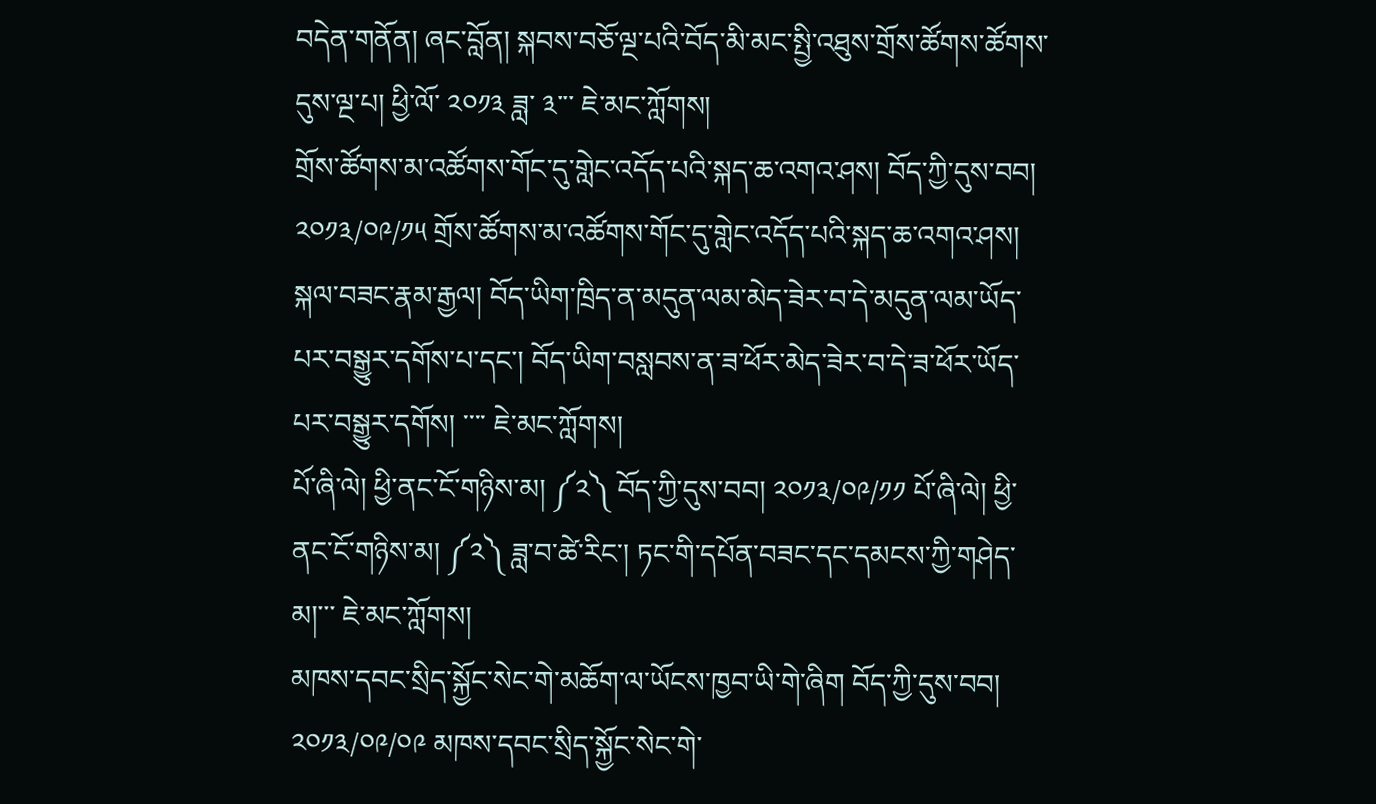བདེན་གནོན། ཞང་བློན། སྐབས་བཅོ་ལྔ་པའི་བོད་མི་མང་སྤྱི་འཐུས་གྲོས་ཚོགས་ཚོགས་དུས་ལྔ་པ། ཕྱི་ལོ་ ༢༠༡༣ ཟླ་ ༣་་་ ཇེ་མང་ཀློགས།
གྲོས་ཚོགས་མ་འཚོགས་གོང་དུ་གླེང་འདོད་པའི་སྐད་ཆ་འགའ་ཤས། བོད་ཀྱི་དུས་བབ། ༢༠༡༣/༠༩/༡༥ གྲོས་ཚོགས་མ་འཚོགས་གོང་དུ་གླེང་འདོད་པའི་སྐད་ཆ་འགའ་ཤས། སྐལ་བཟང་རྣམ་རྒྱལ། བོད་ཡིག་ཁྲིད་ན་མདུན་ལམ་མེད་ཟེར་བ་དེ་མདུན་ལམ་ཡོད་པར་བསྒྱུར་དགོས་པ་དང་། བོད་ཡིག་བསླབས་ན་ཟ་ཕོར་མེད་ཟེར་བ་དེ་ཟ་ཕོར་ཡོད་པར་བསྒྱུར་དགོས། ་་་་ ཇེ་མང་ཀློགས།
པོ་ཞི་ལེ། ཕྱི་ནང་ངོ་གཉིས་མ། ༼༢༽ བོད་ཀྱི་དུས་བབ། ༢༠༡༣/༠༩/༡༡ པོ་ཞི་ལེ། ཕྱི་ནང་ངོ་གཉིས་མ། ༼༢༽ ཟླ་བ་ཚེ་རིང་། ཏང་གི་དཔོན་བཟང་དང་དམངས་ཀྱི་གཤེད་མ།་་་ ཇེ་མང་ཀློགས།
མཁས་དབང་སྲིད་སྐྱོང་སེང་གེ་མཆོག་ལ་ཡོངས་ཁྱབ་ཡི་གེ་ཞིག བོད་ཀྱི་དུས་བབ། ༢༠༡༣/༠༩/༠༩ མཁས་དབང་སྲིད་སྐྱོང་སེང་གེ་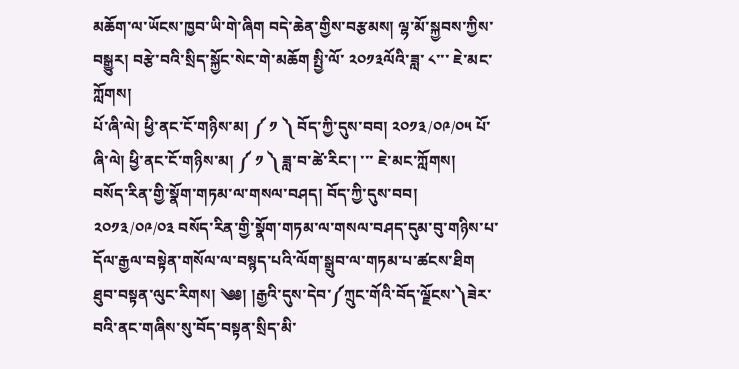མཆོག་ལ་ཡོངས་ཁྱབ་ཡི་གེ་ཞིག བདེ་ཆེན་གྱིས་བརྩམས། ལྷ་མོ་སྐྱབས་ཀྱིས་བསྒྱུར། བརྩེ་བའི་སྲིད་སྐྱོང་སེང་གེ་མཆོག སྤྱི་ལོ་ ༢༠༡༣ལོའི་ཟླ་ ༨་་་ ཇེ་མང་ཀློགས།
པོ་ཞི་ལེ། ཕྱི་ནང་ངོ་གཉིས་མ། ༼ ༡ ༽ བོད་ཀྱི་དུས་བབ། ༢༠༡༣/༠༩/༠༥ པོ་ཞི་ལེ། ཕྱི་ནང་ངོ་གཉིས་མ། ༼ ༡ ༽ ཟླ་བ་ཚེ་རིང་། ་་་ ཇེ་མང་ཀློགས།
བསོད་རིན་གྱི་སྣོག་གཏམ་ལ་གསལ་བཤད། བོད་ཀྱི་དུས་བབ། ༢༠༡༣/༠༩/༠༣ བསོད་རིན་གྱི་སྣོག་གཏམ་ལ་གསལ་བཤད་དུམ་བུ་གཉིས་པ་དོལ་རྒྱལ་བསྟེན་གསོལ་ལ་བསྙད་པའི་ལོག་སྒྲུབ་ལ་གཏམ་པ་ཚངས་ཐིག ཐུབ་བསྟན་ལུང་རིགས། ༄༅། །རྒྱའི་དུས་དེབ་༼ཀྲུང་གོའི་བོད་ལྗོངས་༽ཟེར་བའི་ནང་གཞིས་སུ་བོད་བསྟན་སྲིད་མི་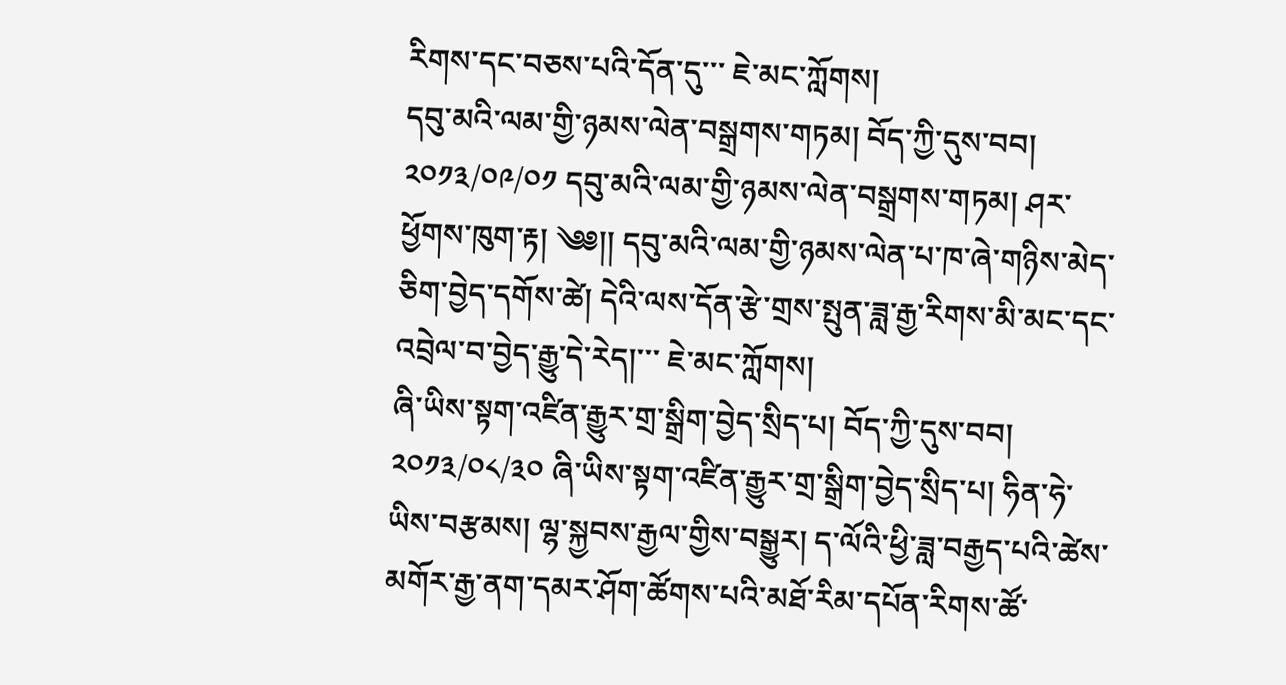རིགས་དང་བཅས་པའི་དོན་དུ་་་ ཇེ་མང་ཀློགས།
དབུ་མའི་ལམ་གྱི་ཉམས་ལེན་བསྒྲགས་གཏམ། བོད་ཀྱི་དུས་བབ། ༢༠༡༣/༠༩/༠༡ དབུ་མའི་ལམ་གྱི་ཉམས་ལེན་བསྒྲགས་གཏམ། ཤར་ཕྱོགས་ཁུག་རྟ། ༄༅།། དབུ་མའི་ལམ་གྱི་ཉམས་ལེན་པ་ཁ་ཞེ་གཉིས་མེད་ཅིག་བྱེད་དགོས་ཚེ། དེའི་ལས་དོན་རྩེ་གྲས་སྤུན་ཟླ་རྒྱ་རིགས་མི་མང་དང་འབྲེལ་བ་བྱེད་རྒྱུ་དེ་རེད།་་་ ཇེ་མང་ཀློགས།
ཞི་ཡིས་སྟག་འཛིན་རྒྱུར་གྲ་སྒྲིག་བྱེད་སྲིད་པ། བོད་ཀྱི་དུས་བབ། ༢༠༡༣/༠༨/༣༠ ཞི་ཡིས་སྟག་འཛིན་རྒྱུར་གྲ་སྒྲིག་བྱེད་སྲིད་པ། ཧིན་ཧེ་ཡིས་བརྩམས། ལྷ་སྐྱབས་རྒྱལ་གྱིས་བསྒྱུར། ད་ལོའི་ཕྱི་ཟླ་བརྒྱད་པའི་ཚེས་མགོར་རྒྱ་ནག་དམར་ཤོག་ཚོགས་པའི་མཐོ་རིམ་དཔོན་རིགས་ཚོ་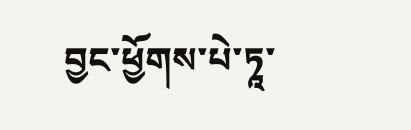བྱང་ཕྱོགས་པེ་ཏཱ་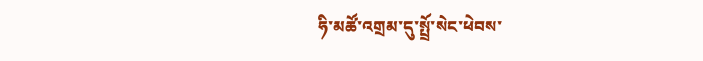ཧི་མཚོ་འགྲམ་དུ་སྤྲོ་སེང་ཕེབས་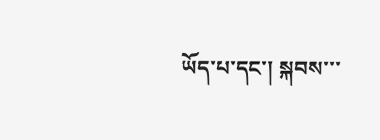ཡོད་པ་དང་། སྐབས་་་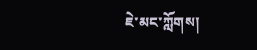ཇེ་མང་ཀློགས།